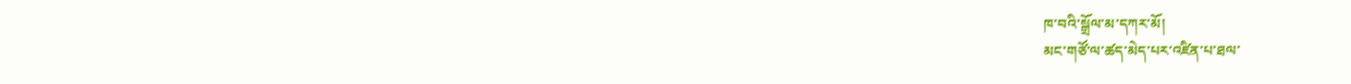ཁ་བའི་སྒྲོལ་མ་དཀར་མོ།
མང་གཙོ་ལ་ཚད་མེད་པར་འཛིན་པ་ཐལ་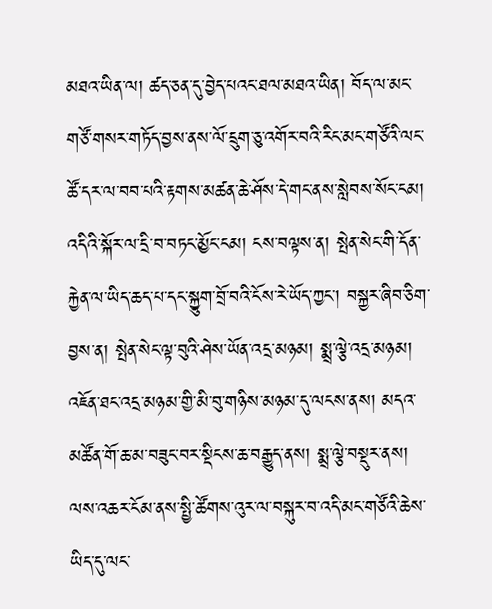མཐའ་ཡིན་ལ། ཚད་ཅན་དུ་བྱེད་པའང་ཐལ་མཐའ་ཡིན། བོད་ལ་མང་གཙོ་གསར་གཏོད་བྱས་ནས་ལོ་དྲུག་ཅུ་འགོར་བའི་རིང་མང་གཙོའི་ལང་ཚོ་དར་ལ་བབ་པའི་རྟགས་མཚན་ཆེ་ཤོས་དེ་གང་ནས་སླེབས་སོང་ངམ། འདིའི་སྐོར་ལ་དྲི་བ་བཏང་མྱོང་ངམ། ངས་བལྟས་ན། སྤེན་སེང་གི་དོན་རྐྱེན་ལ་ཡིད་ཆད་པ་དང་སྐྱུག་བྲོ་བའི་ངོས་རེ་ཡོད་ཀྱང་། བསྐྱར་ཞིབ་ཅིག་བྱས་ན། སྤེན་སེང་ལྟ་བུའི་ཤེས་ཡོན་འདྲ་མཉམ། སྨྲ་ལྕེ་འདྲ་མཉམ། འཇོན་ཐང་འདྲ་མཉམ་གྱི་མི་བུ་གཉིས་མཉམ་དུ་ལངས་ནས། མདའ་མཚོན་གོ་ཆ་མ་བཟུང་བར་སྡིངས་ཆ་བརྒྱུད་ནས། སྨྲ་ལྕེ་བསྡུར་ནས། ལས་འཆར་ངོམ་ནས་སྤྱི་ཚོགས་འུར་ལ་བསྐུར་བ་འདི་མང་གཙོའི་ཆེས་ཡིད་དུ་ལང་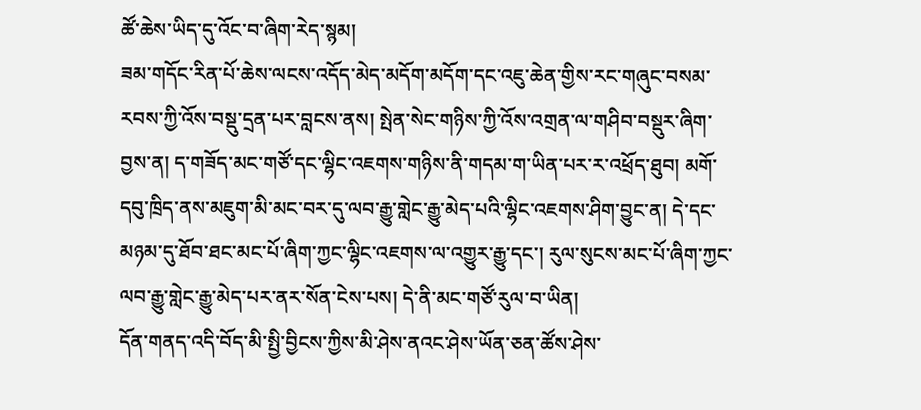ཚོ་ཆེས་ཡིད་དུ་འོང་བ་ཞིག་རེད་སྙམ།
ཟམ་གདོང་རིན་པོ་ཆེས་ལངས་འདོད་མེད་མདོག་མདོག་དང་འཇུ་ཆེན་གྱིས་རང་གཞུང་བསམ་རབས་ཀྱི་འོས་བསྡུ་དྲན་པར་བླངས་ནས། སྤེན་སེང་གཉིས་ཀྱི་འོས་འགྲན་ལ་གཤིབ་བསྡུར་ཞིག་བྱས་ན། ད་གཟོད་མང་གཙོ་དང་ལྷིང་འཇགས་གཉིས་ནི་གདམ་ག་ཡིན་པར་ར་འཕྲོད་ཐུབ། མགོ་དབུ་ཁྲིད་ནས་མཇུག་མི་མང་བར་དུ་ལབ་རྒྱུ་གླེང་རྒྱུ་མེད་པའི་ལྷིང་འཇགས་ཤིག་བྱུང་ན། དེ་དང་མཉམ་དུ་ཐོབ་ཐང་མང་པོ་ཞིག་ཀྱང་ལྷིང་འཇགས་ལ་འགྱུར་རྒྱུ་དང་། རུལ་སུངས་མང་པོ་ཞིག་ཀྱང་ལབ་རྒྱུ་གླེང་རྒྱུ་མེད་པར་ནར་སོན་ངེས་པས། དེ་ནི་མང་གཙོ་རུལ་བ་ཡིན།
དོན་གནད་འདི་བོད་མི་སྤྱི་བྱིངས་ཀྱིས་མི་ཤེས་ནའང་ཤེས་ཡོན་ཅན་ཚོས་ཤེས་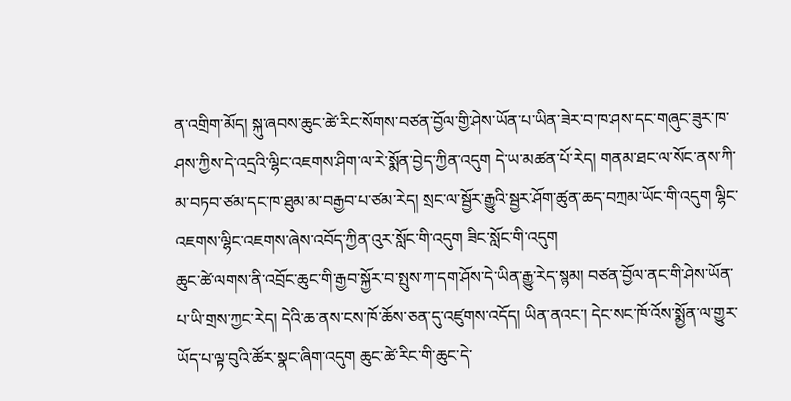ན་འགྲིག་མོད། སྐུ་ཞབས་ཆུང་ཚེ་རིང་སོགས་བཙན་བྱོལ་གྱི་ཤེས་ཡོན་པ་ཡིན་ཟེར་བ་ཁ་ཤས་དང་གཞུང་ཟུར་ཁ་ཤས་ཀྱིས་དེ་འདྲའི་ལྷིང་འཇགས་ཤིག་ལ་རེ་སྨོན་བྱེད་ཀྱིན་འདུག དེ་ཡ་མཚན་པོ་རེད། གནམ་ཐང་ལ་སོང་ནས་ཀི་མ་བཏབ་ཙམ་དང་ཁ་ཐུམ་མ་བརྒྱབ་པ་ཙམ་རེད། སྲང་ལ་སྦྱོར་རྒྱུའི་སྦྱར་ཤོག་ཚུན་ཆད་བཀྲམ་ཡོང་གི་འདུག ལྷིང་འཇགས་ལྷིང་འཇགས་ཞེས་འབོད་ཀྱིན་འུར་སློང་གི་འདུག ཟིང་སློང་གི་འདུག
ཆུང་ཚེ་ལགས་ནི་འབྲོང་ཆུང་གི་རྒྱབ་སྐྱོར་བ་སྤུས་ཀ་དག་ཤོས་དེ་ཡིན་རྒྱུ་རེད་སྙམ། བཙན་བྱོལ་ནང་གི་ཤེས་ཡོན་པ་ཡི་གྲས་ཀྱང་རེད། དེའི་ཆ་ནས་ངས་ཁོ་ཆོས་ཅན་དུ་འཛུགས་འདོད། ཡིན་ནའང་། དེང་སང་ཁོ་འོས་སྨྱོན་ལ་གྱུར་ཡོད་པ་ལྟ་བུའི་ཚོར་སྣང་ཞིག་འདུག ཆུང་ཚེ་རིང་གི་ཆུང་དེ་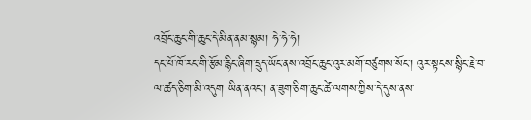འབྲོང་ཆུང་གི་ཆུང་དེ་མིན་ནམ་སྙམ། ཧེ་ཧེ་ཧེ།
དང་པོ་ཁོ་རང་གི་རྩོམ་རྙིང་ཞིག་དྲུད་ཡོང་ནས་འབྲོང་ཆུང་འུར་མགོ་བཙུགས་སོང་། འུར་སྟངས་སྙིང་རྗེ་བ་ལ་ཚད་ཅིག་མི་འདུག ཡིན་ནའང་། ན་ཟུག་ཅིག་ཆུང་ཚེ་ལགས་ཀྱིས་དེ་དུས་ནས་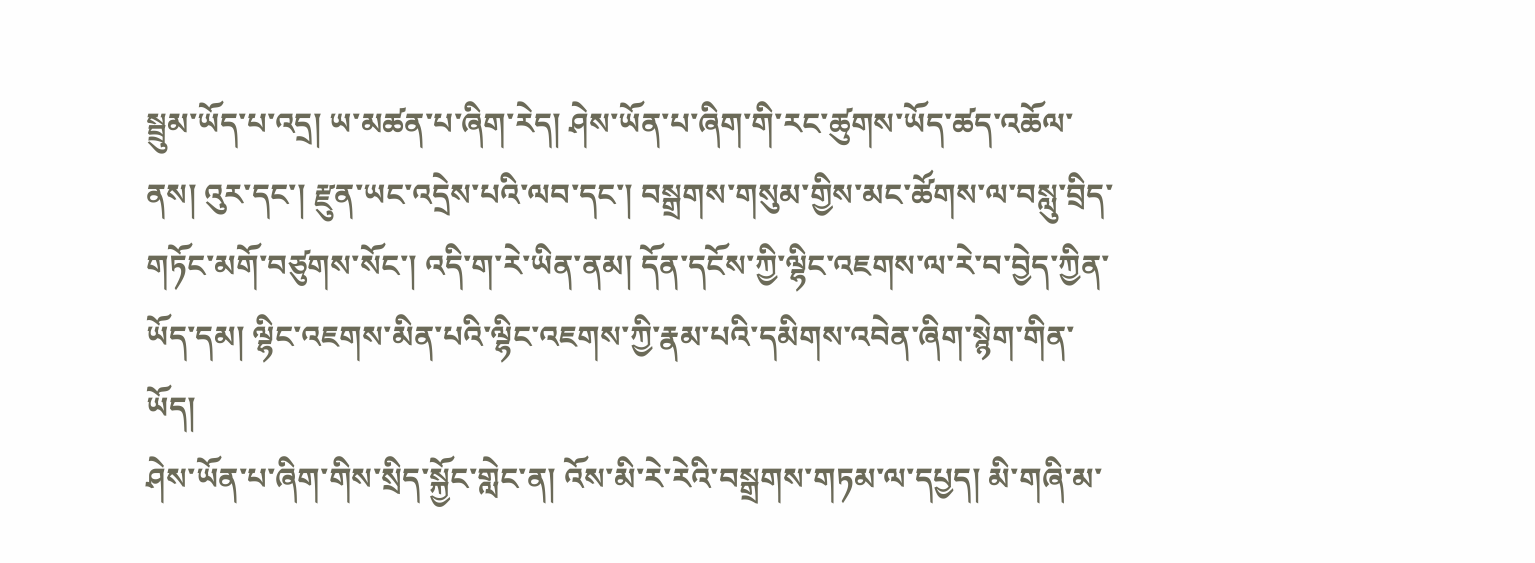སྦྲུམ་ཡོད་པ་འདྲ། ཡ་མཚན་པ་ཞིག་རེད། ཤེས་ཡོན་པ་ཞིག་གི་རང་ཚུགས་ཡོད་ཚད་འཆོལ་ནས། འུར་དང་། རྫུན་ཡང་འདྲེས་པའི་ལབ་དང་། བསྒྲགས་གསུམ་གྱིས་མང་ཚོགས་ལ་བསླུ་བྲིད་གཏོང་མགོ་བཙུགས་སོང་། འདི་ག་རེ་ཡིན་ནམ། དོན་དངོས་ཀྱི་ལྷིང་འཇགས་ལ་རེ་བ་བྱེད་ཀྱིན་ཡོད་དམ། ལྷིང་འཇགས་མིན་པའི་ལྷིང་འཇགས་ཀྱི་རྣམ་པའི་དམིགས་འབེན་ཞིག་སྙེག་གིན་ཡོད།
ཤེས་ཡོན་པ་ཞིག་གིས་སྲིད་སྐྱོང་གླེང་ན། འོས་མི་རེ་རེའི་བསྒྲགས་གཏམ་ལ་དཔྱད། མི་གཞི་མ་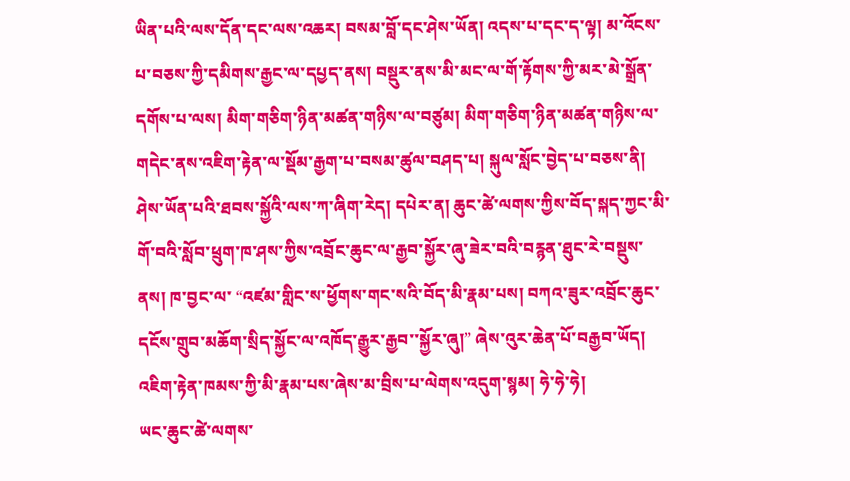ཡིན་པའི་ལས་དོན་དང་ལས་འཆར། བསམ་བློ་དང་ཤེས་ཡོན། འདས་པ་དང་ད་ལྟ། མ་འོངས་པ་བཅས་ཀྱི་དམིགས་རྒྱང་ལ་དཔྱད་ནས། བསྡུར་ནས་མི་མང་ལ་གོ་རྟོགས་ཀྱི་མར་མེ་སྒྲོན་དགོས་པ་ལས། མིག་གཅིག་ཉིན་མཚན་གཉིས་ལ་བཙུམ། མིག་གཅིག་ཉིན་མཚན་གཉིས་ལ་གདེང་ནས་འཇིག་རྟེན་ལ་སྡོམ་རྒྱག་པ་བསམ་ཚུལ་བཤད་པ། སྐུལ་སློང་བྱེད་པ་བཅས་ནི། ཤེས་ཡོན་པའི་ཐབས་སྐྱོའི་ལས་ཀ་ཞིག་རེད། དཔེར་ན། ཆུང་ཚེ་ལགས་ཀྱིས་བོད་སྐད་ཀྱང་མི་གོ་བའི་སློབ་ཕྲུག་ཁ་ཤས་ཀྱིས་འབྲོང་ཆུང་ལ་རྒྱབ་སྐྱོར་ཞུ་ཟེར་བའི་བརྙན་ཐུང་རེ་བསྡུས་ནས། ཁ་བྱང་ལ་ “འཛམ་གླིང་ས་ཕྱོགས་གང་སའི་བོད་མི་རྣམ་པས། བཀའ་ཟུར་འབྲོང་ཆུང་དངོས་གྲུབ་མཆོག་སྲིད་སྐྱོང་ལ་འཁོད་རྒྱུར་རྒྱབ་་སྐྱོར་ཞུ།” ཞེས་འུར་ཆེན་པོ་བརྒྱབ་ཡོད། འཇིག་རྟེན་ཁམས་ཀྱི་མི་རྣམ་པས་ཞེས་མ་བྲིས་པ་ལེགས་འདུག་སྙམ། ཧེ་ཧེ་ཧེ།
ཡང་ཆུང་ཚེ་ལགས་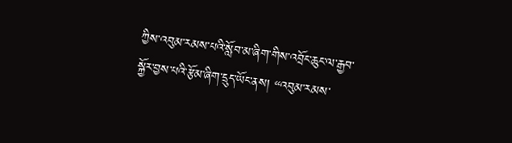ཀྱིས་འབུམ་རམས་པའི་སློབ་མ་ཞིག་གིས་འབྲོང་ཆུང་ལ་རྒྱབ་སྐྱོར་བྱས་པའི་རྩོམ་ཞིག་དྲུད་ཡོང་ནས། “འབུམ་རམས་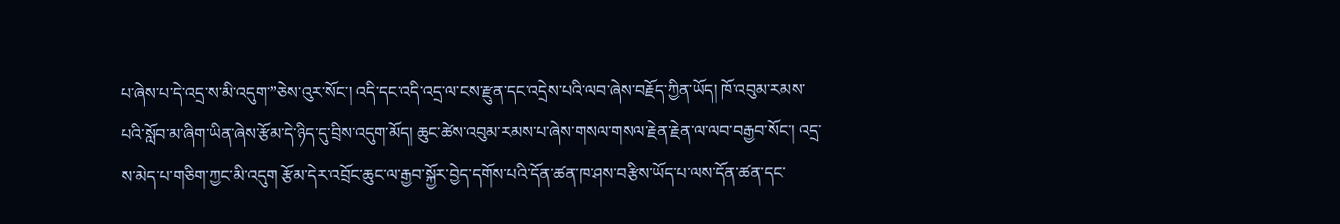པ་ཞེས་པ་དེ་འདྲ་ས་མི་འདུག་”ཅེས་འུར་སོང་། འདི་དང་འདི་འདྲ་ལ་ངས་རྫུན་དང་འདྲེས་པའི་ལབ་ཞེས་བརྗོད་ཀྱིན་ཡོད། ཁོ་འབུམ་རམས་པའི་སློབ་མ་ཞིག་ཡིན་ཞེས་རྩོམ་དེ་ཉིད་དུ་བྲིས་འདུག་མོད། ཆུང་ཚེས་འབུམ་རམས་པ་ཞེས་གསལ་གསལ་རྗེན་རྗེན་ལ་ལབ་བརྒྱབ་སོང་། འདྲ་ས་མེད་པ་གཅིག་ཀྱང་མི་འདུག རྩོམ་དེར་འབྲོང་ཆུང་ལ་རྒྱབ་སྐྱོར་བྱེད་དགོས་པའི་དོན་ཚན་ཁ་ཤས་བརྩིས་ཡོད་པ་ལས་དོན་ཚན་དང་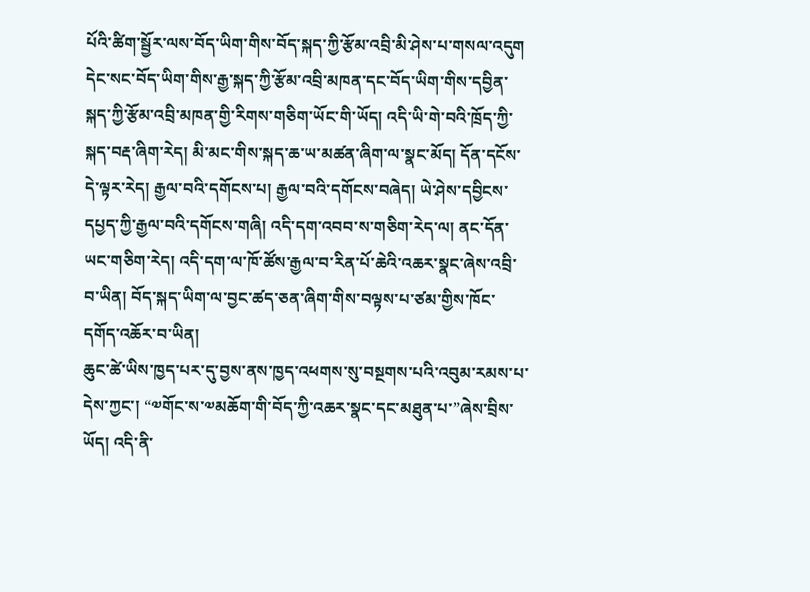པོའི་ཚིག་སྦྱོར་ལས་བོད་ཡིག་གིས་བོད་སྐད་ཀྱི་རྩོམ་འབྲི་མི་ཤེས་པ་གསལ་འདུག དེང་སང་བོད་ཡིག་གིས་རྒྱ་སྐད་ཀྱི་རྩོམ་འབྲི་མཁན་དང་བོད་ཡིག་གིས་དབྱིན་སྐད་ཀྱི་རྩོམ་འབྲི་མཁན་གྱི་རིགས་གཅིག་ཡོང་གི་ཡོད། འདི་ཡི་གེ་བའི་ཁྲོད་ཀྱི་སྐད་བརྡ་ཞིག་རེད། མི་མང་གིས་སྐད་ཆ་ཡ་མཚན་ཞིག་ལ་སྣང་མོད། དོན་དངོས་དེ་ལྟར་རེད། རྒྱལ་བའི་དགོངས་པ། རྒྱལ་བའི་དགོངས་བཞེད། ཡེ་ཤེས་དབྱིངས་དཔྱད་ཀྱི་རྒྱལ་བའི་དགོངས་གཞི། འདི་དག་འབབ་ས་གཅིག་རེད་ལ། ནང་དོན་ཡང་གཅིག་རེད། འདི་དག་ལ་ཁོ་ཚོས་རྒྱལ་བ་རིན་པོ་ཆེའི་འཆར་སྣང་ཞེས་འབྲི་བ་ཡིན། བོད་སྐད་ཡིག་ལ་བྱང་ཚད་ཅན་ཞིག་གིས་བལྟས་པ་ཙམ་གྱིས་ཁོང་དགོད་འཆོར་བ་ཡིན།
ཆུང་ཚེ་ཡིས་ཁྱད་པར་དུ་བྱས་ནས་ཁྱད་འཕགས་སུ་བསྔགས་པའི་འབུམ་རམས་པ་དེས་ཀྱང་། “༧གོང་ས་༧མཆོག་གི་བོད་ཀྱི་འཆར་སྣང་དང་མཐུན་པ་”ཞེས་བྲིས་ཡོད། འདི་ནི་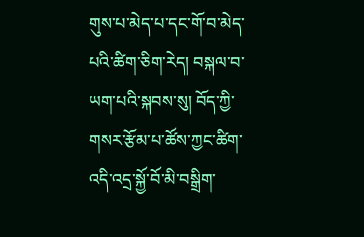གུས་པ་མེད་པ་དང་གོ་བ་མེད་པའི་ཚིག་ཅིག་རེད། བསྐལ་བ་ཡག་པའི་སྐབས་སུ། བོད་ཀྱི་གསར་རྩོམ་པ་ཚོས་ཀྱང་ཚིག་འདི་འདྲ་སྐྱོ་བོ་མི་བསྒྲིག་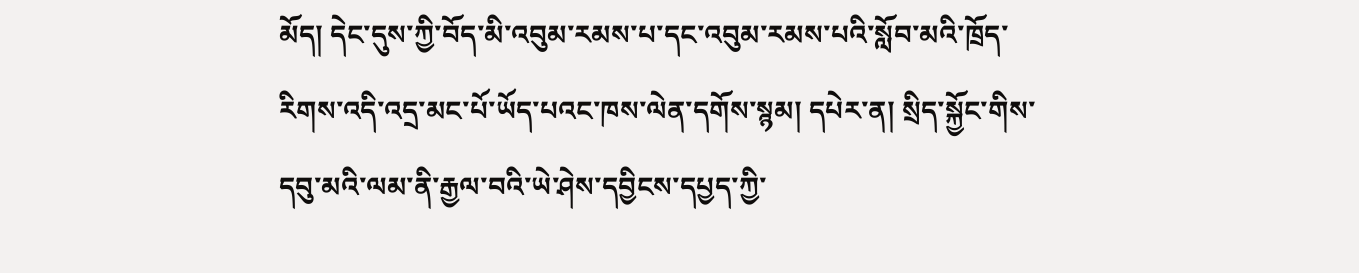མོད། དེང་དུས་ཀྱི་བོད་མི་འབུམ་རམས་པ་དང་འབུམ་རམས་པའི་སློབ་མའི་ཁྲོད་རིགས་འདི་འདྲ་མང་པོ་ཡོད་པའང་ཁས་ལེན་དགོས་སྙམ། དཔེར་ན། སྲིད་སྐྱོང་གིས་དབུ་མའི་ལམ་ནི་རྒྱལ་བའི་ཡེ་ཤེས་དབྱིངས་དཔྱད་ཀྱི་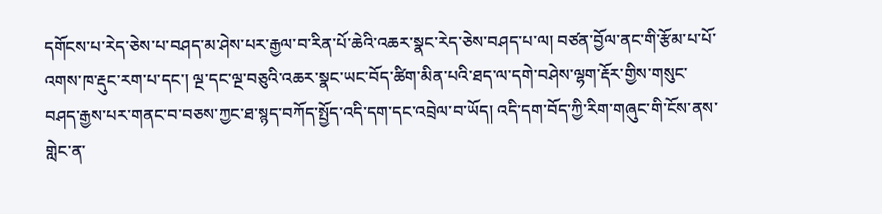དགོངས་པ་རེད་ཅེས་པ་བཤད་མ་ཤེས་པར་རྒྱལ་བ་རིན་པོ་ཆེའི་འཆར་སྣང་རེད་ཅེས་བཤད་པ་ལ། བཙན་བྱོལ་ནང་གི་རྩོམ་པ་པོ་འགས་ཁ་རྡུང་རག་པ་དང་། ལྔ་དང་ལྔ་བཅུའི་འཆར་སྣང་ཡང་བོད་ཚིག་མིན་པའི་ཐད་ལ་དགེ་བཤེས་ལྷག་རྡོར་གྱིས་གསུང་བཤད་རྒྱས་པར་གནང་བ་བཅས་ཀྱང་ཐ་སྙད་བཀོད་སྤྱོད་འདི་དག་དང་འབྲེལ་བ་ཡོད། འདི་དག་བོད་ཀྱི་རིག་གཞུང་གི་ངོས་ནས་གླེང་ན་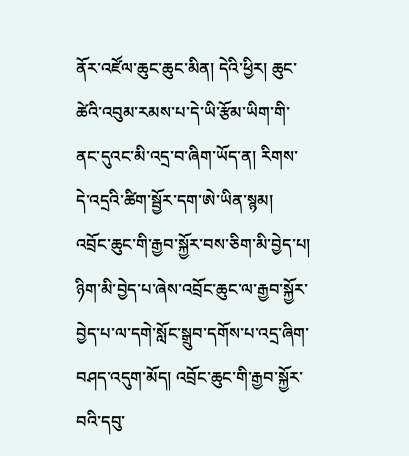ནོར་འཛོལ་ཆུང་ཆུང་མིན། དེའི་ཕྱིར། ཆུང་ཚེའི་འབུམ་རམས་པ་དེ་ཡི་རྩོམ་ཡིག་གི་ནང་དུའང་མི་འདྲ་བ་ཞིག་ཡོད་ན། རིགས་དེ་འདྲའི་ཚིག་སྦྱོར་དག་ཨེ་ཡིན་སྙམ།
འབྲོང་ཆུང་གི་རྒྱབ་སྐྱོར་བས་ཅིག་མི་བྱེད་པ། ཉིག་མི་བྱེད་པ་ཞེས་འབྲོང་ཆུང་ལ་རྒྱབ་སྐྱོར་བྱེད་པ་ལ་དགེ་སློང་སྒྲུབ་དགོས་པ་འདྲ་ཞིག་བཤད་འདུག་མོད། འབྲོང་ཆུང་གི་རྒྱབ་སྐྱོར་བའི་དབུ་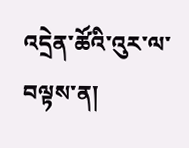འདྲེན་ཚོའི་འུར་ལ་བལྟས་ན།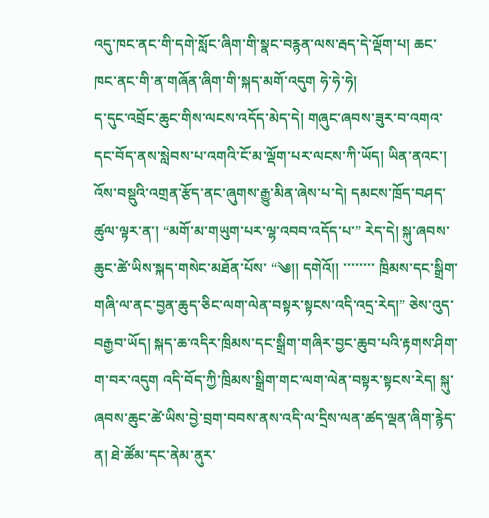འདུ་ཁང་ནང་གི་དགེ་སློང་ཞིག་གི་སྣང་བརྙན་ལས་རྦད་དེ་ལྡོག་པ། ཆང་ཁང་ནང་གི་ན་གཞོན་ཞིག་གི་སྐད་མགོ་འདུག ཧེ་ཧེ་ཧེ།
ད་དུང་འབྲོང་ཆུང་གིས་ལངས་འདོད་མེད་དེ། གཞུང་ཞབས་ཟུར་བ་འགའ་དང་བོད་ནས་སླེབས་པ་འགའི་ངོ་མ་ལྡོག་པར་ལངས་ཀི་ཡོད། ཡིན་ནའང་། འོས་བསྡུའི་འགྲན་རྩོད་ནང་ཞུགས་རྒྱུ་མིན་ཞེས་པ་དེ། དམངས་ཁྲོད་བཤད་ཚུལ་ལྟར་ན་། “མགོ་མ་གཡུག་པར་ལྷ་འབབ་འདོད་པ་” རེད་དེ། སྐུ་ཞབས་ཆུང་ཚེ་ཡིས་སྐད་གསེང་མཐོན་པོས་ “༄།། དགེའོ།། ་་་་་་་་ ཁྲིམས་དང་སྒྲིག་གཞི་ལ་ནང་བྱན་ཆུད་ཅིང་ལག་ལེན་བསྟར་སྟངས་འདི་འདྲ་རེད།” ཅེས་འུད་བརྒྱབ་ཡོད། སྐད་ཆ་འདིར་ཁྲིམས་དང་སྒྲིག་གཞིར་བྱང་ཆུབ་པའི་རྟགས་ཤིག་ག་བར་འདུག འདི་བོད་ཀྱི་ཁྲིམས་སྒྲིག་གང་ལག་ལེན་བསྟར་སྟངས་རེད། སྐུ་ཞབས་ཆུང་ཚེ་ཡིས་བྱེ་བྲག་བབས་ནས་འདི་ལ་དྲིས་ལན་ཚད་ལྡན་ཞིག་རྙེད་ན། ཐེ་ཚོམ་དང་ནེམ་ནུར་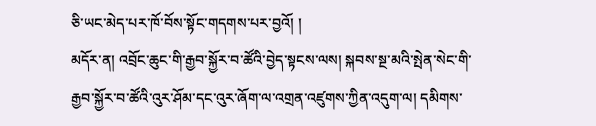ཅི་ཡང་མེད་པར་ཁོ་བོས་སྟོང་གདགས་པར་བྱའོ། །
མདོར་ན། འབྲོང་ཆུང་གི་རྒྱབ་སྐྱོར་བ་ཚོའི་བྱེད་སྟངས་ལས། སྐབས་སྔ་མའི་སྤེན་སེང་གི་རྒྱབ་སྐྱོར་བ་ཚོའི་འུར་ཤོམ་དང་འུར་ཞོག་ལ་འགྲན་འཛུགས་ཀྱིན་འདུག་ལ། དམིགས་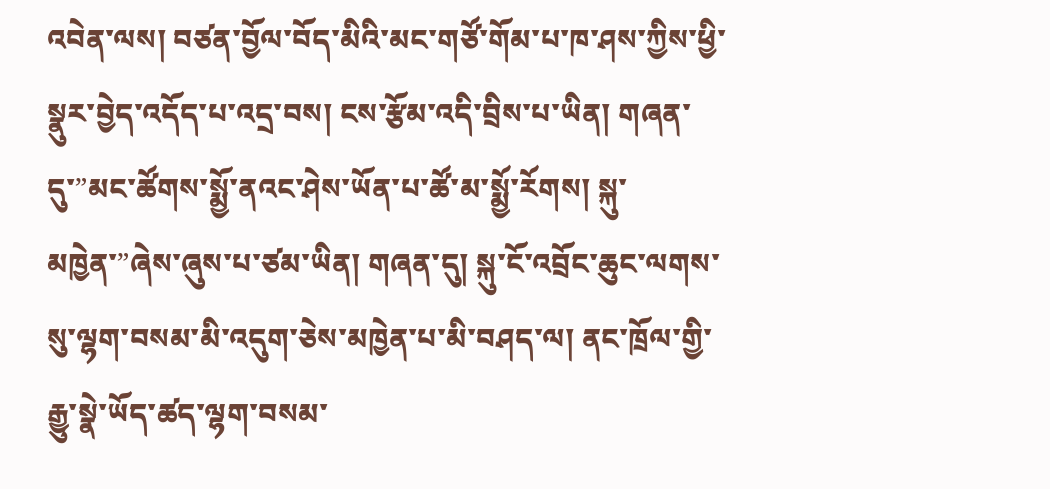འབེན་ལས། བཙན་བྱོལ་བོད་མིའི་མང་གཙོ་གོམ་པ་ཁ་ཤས་ཀྱིས་ཕྱི་སྣུར་བྱེད་འདོད་པ་འདྲ་བས། ངས་རྩོམ་འདི་བྲིས་པ་ཡིན། གཞན་དུ་”མང་ཚོགས་སྨྱོ་ནའང་ཤེས་ཡོན་པ་ཚོ་མ་སྨྱོ་རོགས། སྐུ་མཁྱེན་”ཞེས་ཞུས་པ་ཙམ་ཡིན། གཞན་དུ། སྐུ་ངོ་འབྲོང་ཆུང་ལགས་སུ་ལྷག་བསམ་མི་འདུག་ཅེས་མཁྱེན་པ་མི་བཤད་ལ། ནང་ཁྲོལ་གྱི་རྒྱུ་སྣེ་ཡོད་ཚད་ལྷག་བསམ་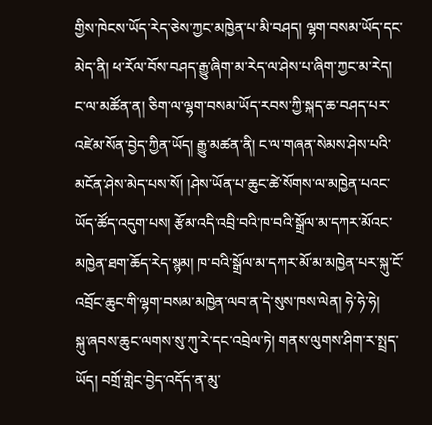གྱིས་ཁེངས་ཡོད་རེད་ཅེས་ཀྱང་མཁྱེན་པ་མི་བཤད། ལྷག་བསམ་ཡོད་དང་མེད་ནི། ཕ་རོལ་བོས་བཤད་རྒྱུ་ཞིག་མ་རེད་ལ་ཤེས་པ་ཞིག་ཀྱང་མ་རེད། ང་ལ་མཚོན་ན། ཅིག་ལ་ལྷག་བསམ་ཡོད་རབས་ཀྱི་སྐད་ཆ་བཤད་པར་འཛེམ་སོན་བྱེད་ཀྱིན་ཡོད། རྒྱུ་མཚན་ནི། ང་ལ་གཞན་སེམས་ཤེས་པའི་མངོན་ཤེས་མེད་པས་སོ། །ཤེས་ཡོན་པ་ཆུང་ཚེ་སོགས་ལ་མཁྱེན་པའང་ཡོད་ཚོད་འདུག་པས། རྩོམ་འདི་འབྲི་བའི་ཁ་བའི་སྒྲོལ་མ་དཀར་མོའང་མཁྱེན་ཐག་ཆོད་རེད་སྙམ། ཁ་བའི་སྒྲོལ་མ་དཀར་མོ་མ་མཁྱེན་པར་སྐུ་ངོ་འབྲོང་ཆུང་གི་ལྷག་བསམ་མཁྱེན་ལབ་ན་དེ་སུས་ཁས་ལེན། ཧེ་ཧེ་ཧེ།
སྐུ་ཞབས་ཆུང་ལགས་སུ་ཀུ་རེ་དང་འབྲེལ་ཏེ། གནས་ལུགས་ཤིག་ར་སྤྲད་ཡོད། བགྲོ་གླེང་བྱེད་འདོད་ན་མུ་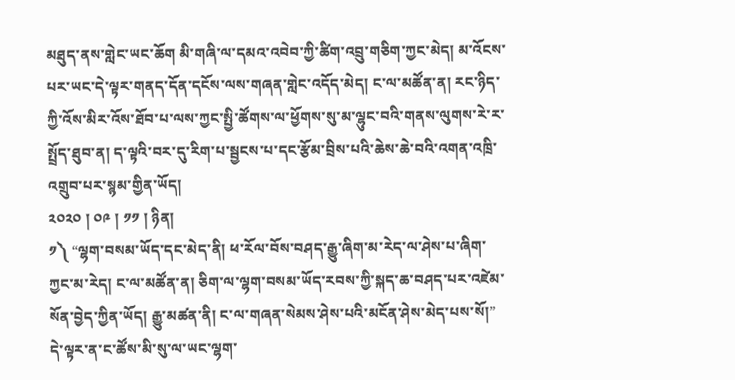མཐུད་ནས་གླེང་ཡང་ཆོག མི་གཞི་ལ་དམའ་འབེབ་ཀྱི་ཚིག་འབྲུ་གཅིག་ཀྱང་མེད། མ་འོངས་པར་ཡང་དེ་ལྟར་གནད་དོན་དངོས་ལས་གཞན་གླེང་འདོད་མེད། ང་ལ་མཚོན་ན། རང་ཉིད་ཀྱི་འོས་མིར་འོས་ཐོབ་པ་ལས་ཀྱང་སྤྱི་ཚོགས་ལ་ཕྱོགས་སུ་མ་ལྷུང་བའི་གནས་ལུགས་རེ་ར་སྤྲོད་ཐུབ་ན། ད་ལྟའི་བར་དུ་རིག་པ་སྦྱངས་པ་དང་རྩོམ་བྲིས་པའི་ཆེས་ཆེ་བའི་འགན་འཁྲི་འགྲུབ་པར་སྙམ་གྱིན་ཡོད།
༢༠༢༠ ། ༠༩ ། ༡༡ ། ཉིན།
༡༽ “ལྷག་བསམ་ཡོད་དང་མེད་ནི། ཕ་རོལ་བོས་བཤད་རྒྱུ་ཞིག་མ་རེད་ལ་ཤེས་པ་ཞིག་ཀྱང་མ་རེད། ང་ལ་མཚོན་ན། ཅིག་ལ་ལྷག་བསམ་ཡོད་རབས་ཀྱི་སྐད་ཆ་བཤད་པར་འཛེམ་སོན་བྱེད་ཀྱིན་ཡོད། རྒྱུ་མཚན་ནི། ང་ལ་གཞན་སེམས་ཤེས་པའི་མངོན་ཤེས་མེད་པས་སོ།”
དེ་ལྟར་ན་ང་ཚོས་མི་སུ་ལ་ཡང་ལྷག་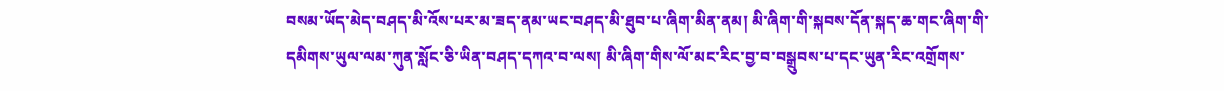བསམ་ཡོད་མེད་བཤད་མི་འོས་པར་མ་ཟད་ནམ་ཡང་བཤད་མི་ཐུབ་པ་ཞིག་མིན་ནམ། མི་ཞིག་གི་སྐབས་དོན་སྐད་ཆ་གང་ཞིག་གི་དམིགས་ཡུལ་ལམ་ཀུན་སློང་ཅི་ཡིན་བཤད་དཀའ་བ་ལས། མི་ཞིག་གིས་ལོ་མང་རིང་བྱ་བ་བསྒྲུབས་པ་དང་ཡུན་རིང་འགྲོགས་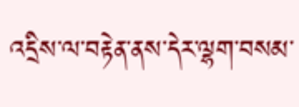འདྲིས་ལ་བརྟེན་ནས་དེར་ལྷག་བསམ་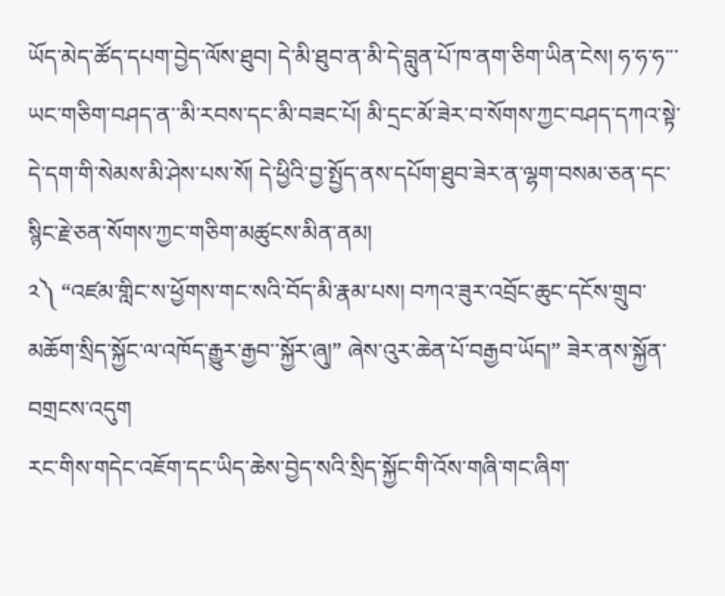ཡོད་མེད་ཚོད་དཔག་བྱེད་ལོས་ཐུབ། དེ་མི་ཐུབ་ན་མི་དེ་བླུན་པོ་ཁ་ནག་ཅིག་ཡིན་ངེས། ཧ་ཧ་ཧ་་་ ཡང་གཅིག་བཤད་ན་་མི་རབས་དང་མི་བཟང་པོ། མི་དྲང་མོ་ཟེར་བ་སོགས་ཀྱང་བཤད་དཀའ་སྟེ་དེ་དག་གི་སེམས་མི་ཤེས་པས་སོ། དེ་ཕྱིའི་བྱ་སྤྱོད་ནས་དཔོག་ཐུབ་ཟེར་ན་ལྷག་བསམ་ཅན་དང་སྙིང་རྗེ་ཅན་སོགས་ཀྱང་གཅིག་མཚུངས་མིན་ནམ།
༢༽ “འཛམ་གླིང་ས་ཕྱོགས་གང་སའི་བོད་མི་རྣམ་པས། བཀའ་ཟུར་འབྲོང་ཆུང་དངོས་གྲུབ་མཆོག་སྲིད་སྐྱོང་ལ་འཁོད་རྒྱུར་རྒྱབ་་སྐྱོར་ཞུ།” ཞེས་འུར་ཆེན་པོ་བརྒྱབ་ཡོད།” ཟེར་ནས་སྐྱོན་བགྲངས་འདུག
རང་གིས་གདེང་འཇོག་དང་ཡིད་ཆེས་བྱེད་སའི་སྲིད་སྐྱོང་གི་འོས་གཞི་གང་ཞིག་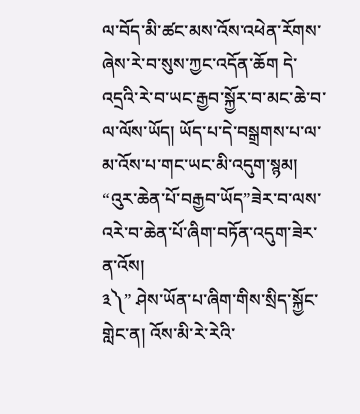ལ་བོད་མི་ཚང་མས་འོས་འཕེན་རོགས་ཞེས་རེ་བ་སུས་ཀྱང་འདོན་ཆོག དེ་འདྲའི་རེ་བ་ཡང་རྒྱབ་སྐྱོར་བ་མང་ཆེ་བ་ལ་ལོས་ཡོད། ཡོད་པ་དེ་བསྒྲགས་པ་ལ་མ་འོས་པ་གང་ཡང་མི་འདུག་སྙམ། “འུར་ཆེན་པོ་བརྒྱབ་ཡོད”ཟེར་བ་ལས་འརེ་བ་ཆེན་པོ་ཞིག་བཏོན་འདུག་ཟེར་ན་འོས།
༣༽” ཤེས་ཡོན་པ་ཞིག་གིས་སྲིད་སྐྱོང་གླེང་ན། འོས་མི་རེ་རེའི་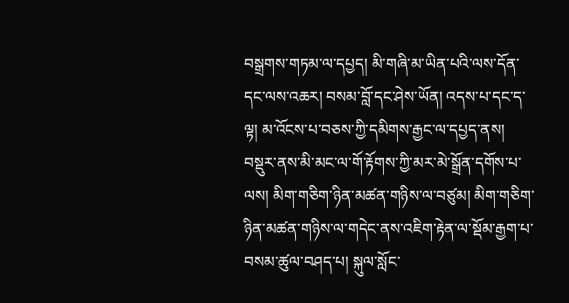བསྒྲགས་གཏམ་ལ་དཔྱད། མི་གཞི་མ་ཡིན་པའི་ལས་དོན་དང་ལས་འཆར། བསམ་བློ་དང་ཤེས་ཡོན། འདས་པ་དང་ད་ལྟ། མ་འོངས་པ་བཅས་ཀྱི་དམིགས་རྒྱང་ལ་དཔྱད་ནས། བསྡུར་ནས་མི་མང་ལ་གོ་རྟོགས་ཀྱི་མར་མེ་སྒྲོན་དགོས་པ་ལས། མིག་གཅིག་ཉིན་མཚན་གཉིས་ལ་བཙུམ། མིག་གཅིག་ཉིན་མཚན་གཉིས་ལ་གདེང་ནས་འཇིག་རྟེན་ལ་སྡོམ་རྒྱག་པ་བསམ་ཚུལ་བཤད་པ། སྐུལ་སློང་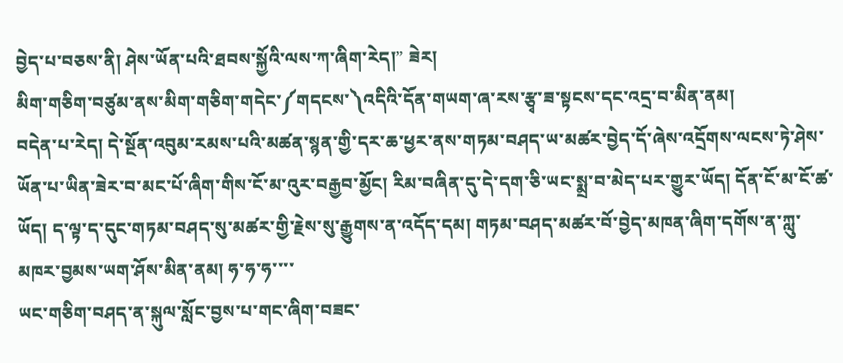བྱེད་པ་བཅས་ནི། ཤེས་ཡོན་པའི་ཐབས་སྐྱོའི་ལས་ཀ་ཞིག་རེད།” ཟེར།
མིག་གཅིག་བཙུམ་ནས་མིག་གཅིག་གདེང་༼གདངས་༽འདིའི་དོན་གཡག་ཞ་རས་རྩྭ་ཟ་སྟངས་དང་འདྲ་བ་མིན་ནམ།
བདེན་པ་རེད། དེ་སྔོན་འབུམ་རམས་པའི་མཚན་སྙན་གྱི་དར་ཆ་ཕྱར་ནས་གཏམ་བཤད་ཡ་མཚར་བྱེད་དོ་ཞེས་འདྲོགས་ལངས་ཏེ་ཤེས་ཡོན་པ་ཡིན་ཟེར་བ་མང་པོ་ཞིག་གིས་ངོ་མ་འུར་བརྒྱབ་མྱོང། རིམ་བཞིན་དུ་དེ་དག་ཅི་ཡང་སྨྲ་བ་མེད་པར་གྱུར་ཡོད། དོན་ངོ་མ་ངོ་ཚ་ཡོད། ད་ལྟ་ད་དུང་གཏམ་བཤད་སུ་མཚར་གྱི་རྗེས་སུ་རྒྱུགས་ན་འདོད་དམ། གཏམ་བཤད་མཚར་བོ་བྱེད་མཁན་ཞིག་དགོས་ན་ཀླུ་མཁར་བྱམས་ཡག་ཤོས་མིན་ནམ། ཧ་ཧ་ཧ་་་་
ཡང་གཅིག་བཤད་ན་སྐུལ་སློང་བྱས་པ་གང་ཞིག་བཟང་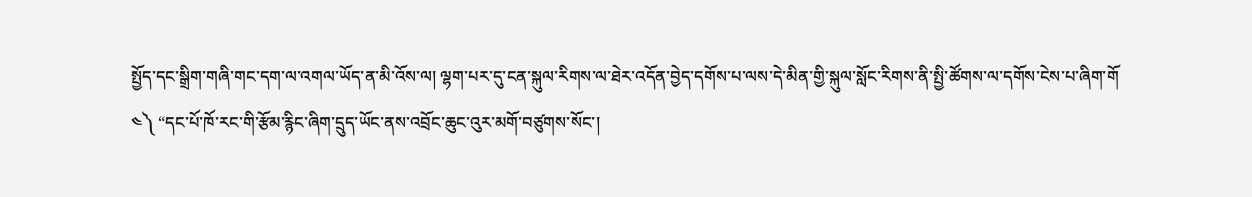སྤྱོད་དང་སྒྲིག་གཞི་གང་དག་ལ་འགལ་ཡོད་ན་མི་འོས་ལ། ལྷག་པར་དུ་ངན་སྐུལ་རིགས་ལ་ཐེར་འདོན་བྱེད་དགོས་པ་ལས་དེ་མིན་གྱི་སྐུལ་སློང་རིགས་ནི་སྤྱི་ཚོགས་ལ་དགོས་ངེས་པ་ཞིག་གོ
༤༽ “དང་པོ་ཁོ་རང་གི་རྩོམ་རྙིང་ཞིག་དྲུད་ཡོང་ནས་འབྲོང་ཆུང་འུར་མགོ་བཙུགས་སོང་།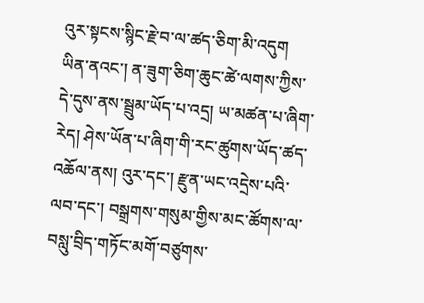འུར་སྟངས་སྙིང་རྗེ་བ་ལ་ཚད་ཅིག་མི་འདུག ཡིན་ནའང་། ན་ཟུག་ཅིག་ཆུང་ཚེ་ལགས་ཀྱིས་དེ་དུས་ནས་སྦྲུམ་ཡོད་པ་འདྲ། ཡ་མཚན་པ་ཞིག་རེད། ཤེས་ཡོན་པ་ཞིག་གི་རང་ཚུགས་ཡོད་ཚད་འཆོལ་ནས། འུར་དང་། རྫུན་ཡང་འདྲེས་པའི་ལབ་དང་། བསྒྲགས་གསུམ་གྱིས་མང་ཚོགས་ལ་བསླུ་བྲིད་གཏོང་མགོ་བཙུགས་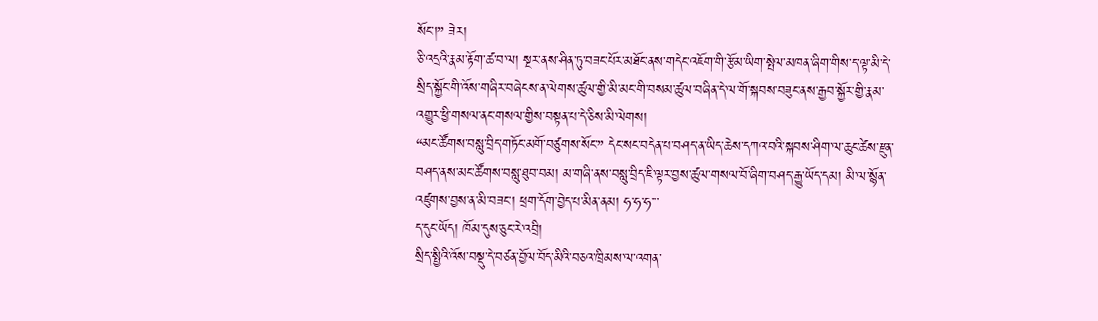སོང་།” ཟེར།
ཅི་འདྲའི་རྣམ་རྟོག་ཚ་བ་ལ། སྔར་ནས་ཤིན་ཏུ་བཟང་པོར་མཐོང་ནས་གདེང་འཇོག་གི་རྩོམ་ཡིག་སྤེལ་མཁན་ཞིག་གིས་ད་ལྟ་མི་དེ་སྲིད་སྐྱོང་གི་འོས་གཞིར་བཞེངས་ན་ལེགས་ཚུལ་གྱི་མི་མང་གི་བསམ་ཚུལ་བཞིན་དེ་ལ་གོ་སྐབས་བཟུང་ནས་རྒྱབ་སྐྱོར་གྱི་རྣམ་འགྱུར་ཕྱི་གསལ་ནང་གསལ་གྱིས་བསྟན་པ་དེ་ཅིས་མི་ལེགས།
“མང་ཚོགས་བསླུ་བྲིད་གཏོང་མགོ་བཙུགས་སོང་” དེང་སང་བདེན་པ་བཤད་ན་ཡིད་ཆེས་དཀའ་བའི་སྐབས་ཤིག་ལ་ཆུང་ཚེས་རྫུན་བཤད་ནས་མང་ཚོགས་བསླུ་ཐུབ་བམ། མ་གཞི་ནས་བསླུ་བྲིད་ཇི་ལྟར་བྱས་ཚུལ་གསལ་བོ་ཞིག་བཤད་རྒྱུ་ཡོད་དམ། མི་ལ་སྙོན་འཛུགས་བྱས་ན་མི་བཟང་། ཕྲག་དོག་བྱེད་པ་མིན་ནམ། ཧ་ཧ་ཧ་་་
ད་དུང་ཡོད། ཁོམ་དུས་ཅུང་རེ་འབྲི།
སྲིད་སྤྱིའི་འོས་བསྡུ་དེ་བཙན་བྱོལ་བོད་མིའི་བཅའ་ཁྲིམས་ལ་འགན་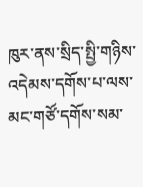ཁུར་ནས་སྲིད་སྤྱི་གཉིས་འདེམས་དགོས་པ་ལས་མང་གཙོ་དགོས་སམ་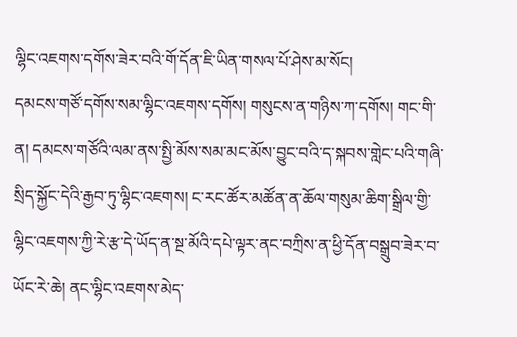ལྷིང་འཇགས་དགོས་ཟེར་བའི་གོ་དོན་ཇི་ཡིན་གསལ་པོ་ཤེས་མ་སོང།
དམངས་གཙོ་དགོས་སམ་ལྷིང་འཇགས་དགོས། གསུངས་ན་གཉིས་ཀ་དགོས། གང་གི་ན། དམངས་གཙོའི་ལམ་ནས་སྤྱི་མོས་སམ་མང་མོས་བྱུང་བའི་ད་སྐབས་གླེང་པའི་གཞི་སྲིད་སྐྱོང་དེའི་རྒྱབ་ཏུ་ལྷིང་འཇགས། ང་རང་ཚོར་མཚོན་ན་ཆོལ་གསུམ་ཆིག་སྒྲིལ་གྱི་ལྷིང་འཇགས་ཀྱི་རེ་རྩ་དེ་ཡོད་ན་སྔ་མོའི་དཔེ་ལྟར་ནང་བཀྲིས་ན་ཕྱི་དོན་བསྒྲུབ་ཟེར་བ་ཡོང་རེ་ཆེ། ནང་ལྷིང་འཇགས་མེད་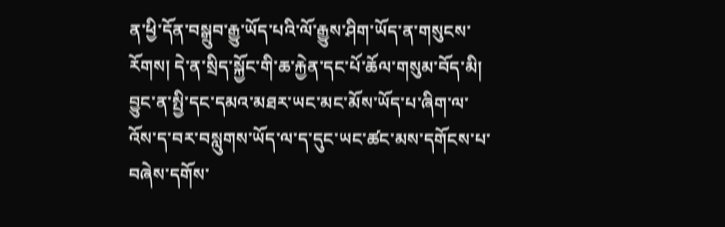ན་ཕྱི་དོན་བསྒྲུབ་རྒྱུ་ཡོད་པའི་ལོ་རྒྱུས་ཤིག་ཡོད་ན་གསུངས་རོགས། དེ་ན་སྲིད་སྐྱོང་གི་ཆ་རྐྱེན་དང་པོ་ཆོལ་གསུམ་བོད་མི། བྱུང་ན་སྤྱི་དང་དམའ་མཐར་ཡང་མང་མོས་ཡོད་པ་ཞིག་ལ་འོས་ད་བར་བསླུགས་ཡོད་ལ་ད་དུང་ཡང་ཚང་མས་དགོངས་པ་བཞེས་དགོས་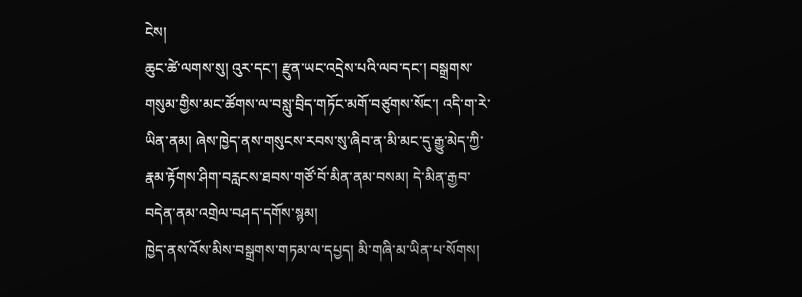ངེས།
ཆུང་ཚེ་ལགས་སུ། འུར་དང་། རྫུན་ཡང་འདྲེས་པའི་ལབ་དང་། བསྒྲགས་གསུམ་གྱིས་མང་ཚོགས་ལ་བསླུ་བྲིད་གཏོང་མགོ་བཙུགས་སོང་། འདི་ག་རེ་ཡིན་ནམ། ཞེས་ཁྱེད་ནས་གསུངས་རབས་སུ་ཞིབ་ན་མི་མང་དུ་རྒྱུ་མེད་ཀྱི་རྣམ་རྟོགས་ཤིག་བརླངས་ཐབས་གཙོ་བོ་མིན་ནམ་བསམ། དེ་མིན་རྒྱབ་བདེན་ནམ་འགྲེལ་བཤད་དགོས་སྙམ།
ཁྱེད་ནས་འོས་མིས་བསྒྲགས་གཏམ་ལ་དཔྱད། མི་གཞི་མ་ཡིན་པ་སོགས།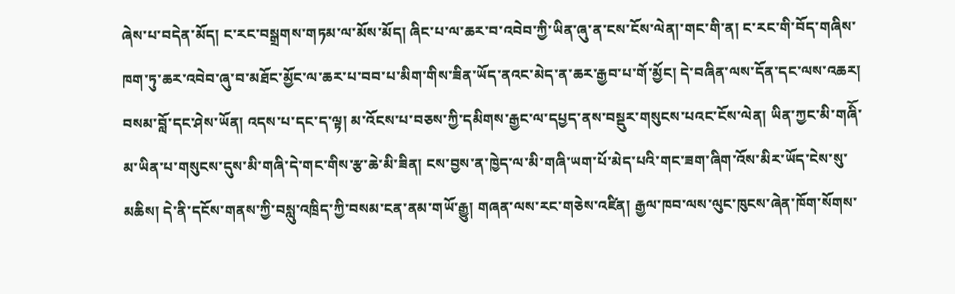ཞེས་པ་བདེན་མོད། ང་རང་བསྒྲགས་གཏམ་ལ་མོས་མོད། ཞིང་པ་ལ་ཆར་བ་འབེབ་ཀྱི་ཡིན་ཞུ་ན་ངས་ངོས་ལེན།་གང་གི་ན། ང་རང་གི་བོད་གཞིས་ཁག་ཏུ་ཆར་འབེབ་ཞུ་བ་མཐོང་མྱོང་ལ་ཆར་པ་བབ་པ་མིག་གིས་ཟིན་ཡོད་ནའང་མེད་ན་ཆར་རྒྱབ་པ་གོ་མྱོང། དེ་བཞིན་ལས་དོན་དང་ལས་འཆར། བསམ་བློ་དང་ཤེས་ཡོན། འདས་པ་དང་ད་ལྟ། མ་འོངས་པ་བཅས་ཀྱི་དམིགས་རྒྱང་ལ་དཔྱད་ནས་བསྡུར་གསུངས་པའང་ངོས་ལེན། ཡིན་ཀྱང་མི་གཞིོ་མ་ཡིན་པ་གསུངས་དུས་མི་གཞི་དེ་གང་གིས་རྩ་ཆེ་མི་ཟིན། ངས་བྱས་ན་ཁྱེད་ལ་མི་གཞི་ཡག་པོ་མེད་པའི་གང་ཟག་ཞིག་འོས་མིར་ཡོད་ངེས་སུ་མཆིས། དེ་ནི་དངོས་གནས་ཀྱི་བསླུ་འཁྲིད་ཀྱི་བསམ་ངན་ནམ་གཡོ་རྒྱུ། གཞན་ལས་རང་གཅེས་འཛིན། རྒྱལ་ཁབ་ལས་ལུང་ཁུངས་ཞེན་ཁོག་སོགས་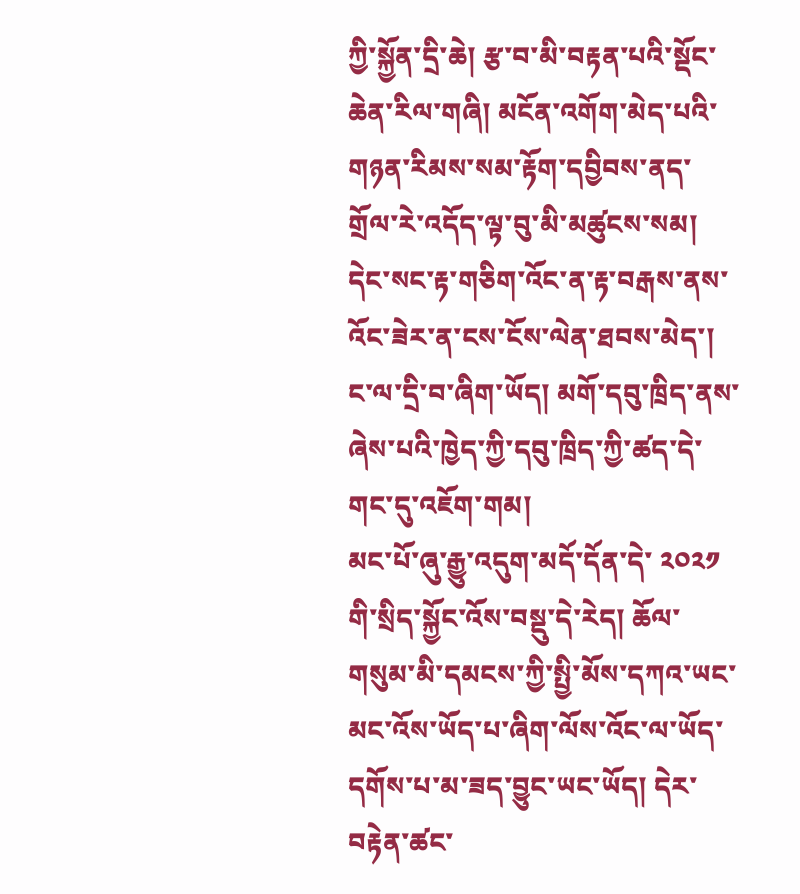ཀྱི་སྐྱོན་དྲི་ཆེ། རྩ་བ་མི་བརྟན་པའི་སྡོང་ཆེན་རིལ་གཞི། མངོན་འགོག་མེད་པའི་གཉན་རིམས་སམ་རྟོག་དབྱིབས་ནད་གྲོལ་རེ་འདོད་ལྟ་བུ་མི་མཚུངས་སམ། དེང་སང་རྟ་གཅིག་འོང་ན་རྟ་བརྒས་ནས་འོང་ཟེར་ན་ངས་ངོས་ལེན་ཐབས་མེད་།
ང་ལ་དྲི་བ་ཞིག་ཡོད། མགོ་དབུ་ཁྲིད་ནས་ཞེས་པའི་ཁྱེད་ཀྱི་དབུ་ཁྲིད་ཀྱི་ཚད་དེ་གང་དུ་འཇོག་གམ།
མང་པོ་ཞུ་རྒྱུ་འདུག་མདོ་དོན་དེ་ ༢༠༢༡ གི་སྲིད་སྐྱོང་འོས་བསྡུ་དེ་རེད། ཆོལ་གསུམ་མི་དམངས་ཀྱི་སྤྱི་མོས་དཀའ་ཡང་མང་འོས་ཡོད་པ་ཞིག་ལོས་འོང་ལ་ཡོད་དགོས་པ་མ་ཟད་བྱུང་ཡང་ཡོད། དེར་བརྟེན་ཚང་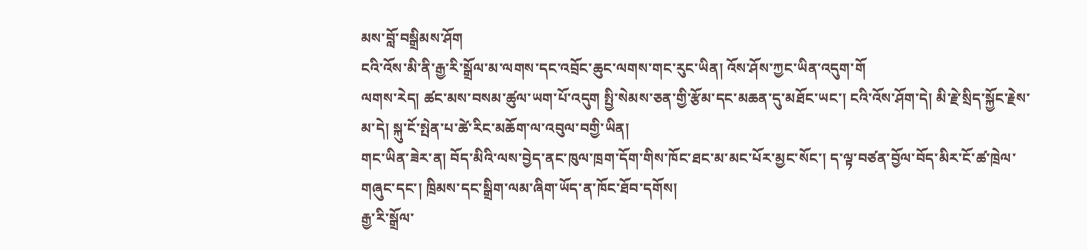མས་བློ་བསྒྲིམས་ཤོག
ངའི་འོས་མི་ནི་རྒྱ་རི་སྒྲོལ་མ་ལགས་དང་འབྲོང་ཆུང་ལགས་གང་རུང་ཡིན། འོས་ཤོས་ཀྱང་ཡིན་འདུག་གོ
ལགས་རེད། ཚང་མས་བསམ་ཚུལ་ཡག་པོ་འདུག སྤྱི་སེམས་ཅན་གྱི་རྩོམ་དང་མཆན་དུ་མཐོང་ཡང་། ངའི་འོས་ཤོག་དེ། མི་རྗེ་སྲིད་སྐྱོང་རྗེས་མ་དེ། སྐུ་ངོ་སྤེན་པ་ཚེ་རིང་མཆོག་ལ་འབུལ་བགྱི་ཡིན།
གང་ཡིན་ཟེར་ན། བོད་མིའི་ལས་བྱེད་ནང་ཁུལ་ཁྲག་དོག་གིས་ཁོང་ཐང་མ་མང་པོར་མྱང་སོང་། ད་ལྟ་བཙན་བྱོལ་བོད་མིར་ངོ་ཚ་ཁྲེལ་གཞུང་དང་། ཁྲིམས་དང་སྒྲིག་ལམ་ཞིག་ཡོད་ན་ཁོང་ཐོབ་དགོས།
རྒྱ་རི་སྒྲོལ་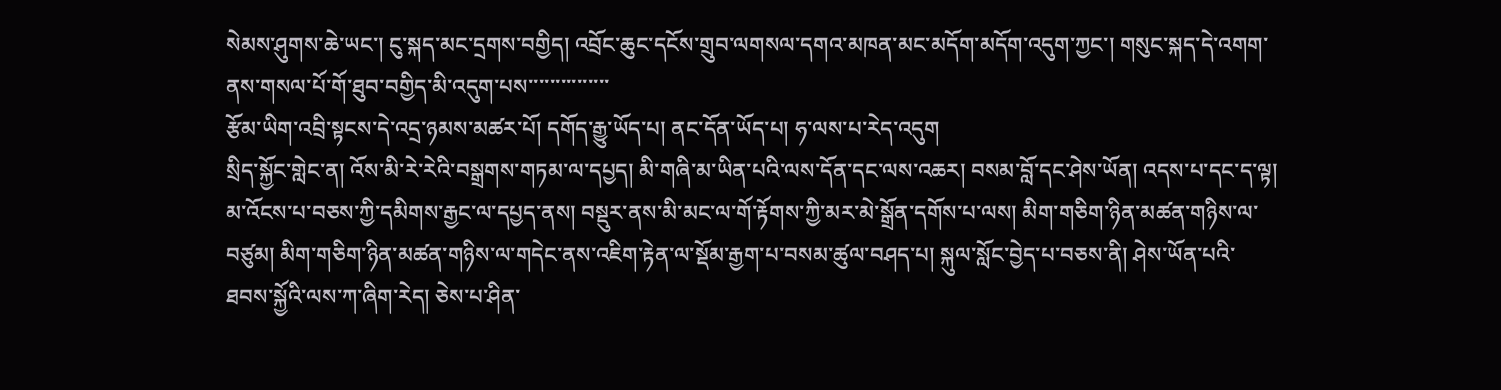སེམས་ཤུགས་ཆེ་ཡང་། ངུ་སྐད་མང་དྲགས་བགྱིད། འབྲོང་ཆུང་དངོས་གྲུབ་ལགསལ་དགའ་མཁན་མང་མདོག་མདོག་འདུག་ཀྱང་། གསུང་སྐད་དེ་འགག་ནས་གསལ་པོ་གོ་ཐུབ་བགྱིད་མི་འདུག་པས་་་་་་་་་་་་་་་
རྩོམ་ཡིག་འབྲི་སྟངས་དེ་འདྲ་ཉམས་མཚར་པོ། དགོད་རྒྱུ་ཡོད་པ། ནང་དོན་ཡོད་པ། ཧ་ལས་པ་རེད་འདུག
སྲིད་སྐྱོང་གླེང་ན། འོས་མི་རེ་རེའི་བསྒྲགས་གཏམ་ལ་དཔྱད། མི་གཞི་མ་ཡིན་པའི་ལས་དོན་དང་ལས་འཆར། བསམ་བློ་དང་ཤེས་ཡོན། འདས་པ་དང་ད་ལྟ། མ་འོངས་པ་བཅས་ཀྱི་དམིགས་རྒྱང་ལ་དཔྱད་ནས། བསྡུར་ནས་མི་མང་ལ་གོ་རྟོགས་ཀྱི་མར་མེ་སྒྲོན་དགོས་པ་ལས། མིག་གཅིག་ཉིན་མཚན་གཉིས་ལ་བཙུམ། མིག་གཅིག་ཉིན་མཚན་གཉིས་ལ་གདེང་ནས་འཇིག་རྟེན་ལ་སྡོམ་རྒྱག་པ་བསམ་ཚུལ་བཤད་པ། སྐུལ་སློང་བྱེད་པ་བཅས་ནི། ཤེས་ཡོན་པའི་ཐབས་སྐྱོའི་ལས་ཀ་ཞིག་རེད། ཅེས་པ་ཤིན་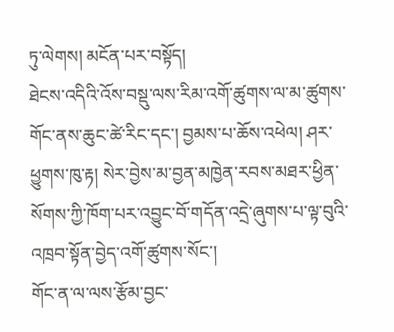ཏུ་ལེགས། མངོན་པར་བསྟོད།
ཐེངས་འདིའི་འོས་བསྡུ་ལས་རིམ་འགོ་ཚུགས་ལ་མ་ཚུགས་གོང་ནས་ཆུང་ཚེ་རིང་དང་། བྱམས་པ་ཆོས་འཕེལ། ཤར་ཕྱུགས་ཁུ་རྟ། སེར་བྱེས་མ་བྱན་མཁྱེན་རབས་མཐར་ཕྱིན་སོགས་ཀྱི་ཁོག་པར་འབྱུང་བོ་གདོན་འདྲེ་ཞུགས་པ་ལྟ་བུའི་འཁྲབ་སྟོན་བྱེད་འགོ་ཚུགས་སོང་།
གོང་ན་ལ་ལས་རྩོམ་བྱང་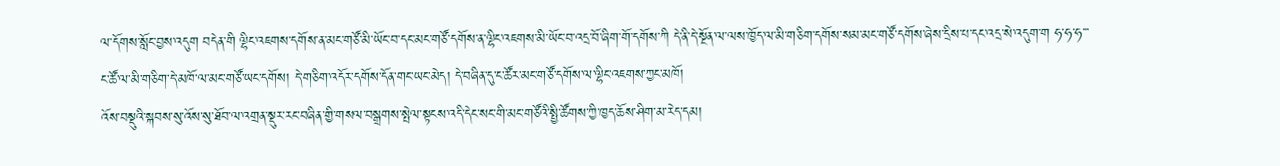ལ་དོགས་སློང་བྱས་འདུག བདེན་གི ལྷིང་འཇགས་དགོས་ན་མང་གཙོ་མི་ཡོང་བ་དང་མང་གཙོ་དགོས་ན་ལྷིང་འཇགས་མི་ཡོང་བ་འདྲ་བོ་ཞིག་གོ་དགོས་ཀི དེ་ནི་དེ་སྔོན་ལ་ལས་ཁྱོད་ལ་མི་གཅིག་དགོས་སམ་མང་གཙོ་དགོས་ཞེས་དྲིས་པ་དང་འདྲ་སེ་འདུག་ག ཧ་ཧ་ཧ་་་
ང་ཚོ་ལ་མི་གཅིག་དེ་མཁོ་ལ་མང་གཙོ་ཡང་དགོས། དེ་གཅིག་འདོར་དགོས་དོན་གང་ཡང་མེད། དེ་བཞིན་དུ་ང་ཚོར་མང་གཙོ་དགོས་ལ་ལྷིང་འཇགས་ཀྱང་མཁོ།
འོས་བསྡུའི་སྐབས་སུ་འོས་སུ་ཐོབ་ལ་འགྲན་སྡུར་རང་བཞིན་གྱི་གསལ་བསྒྲགས་སྤེལ་སྟངས་འདི་དེང་སང་གི་མང་གཙོའི་སྤྱི་ཚོགས་ཀྱི་ཁྱད་ཆོས་ཤིག་མ་རེད་དམ།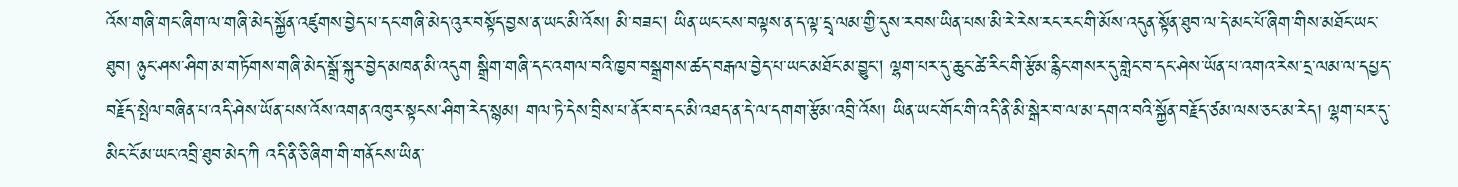འོས་གཞི་གང་ཞིག་ལ་གཞི་མེད་སྐྱོན་འཛུགས་བྱེད་པ་དང་གཞི་མེད་འུར་བསྟོད་བྱས་ན་ཡང་མི་འོས། མི་བཟང། ཡིན་ཡང་ངས་བལྟས་ན་ད་ལྟ་དྲྭ་ལམ་གྱི་དུས་རབས་ཡིན་པས་མི་རེ་རེས་རང་རང་གི་མོས་འདུན་སྟོན་ཐུབ་ལ་དེ་མང་པོ་ཞིག་གིས་མཐོང་ཡང་ཐུབ། ཉུང་ཤས་ཤིག་མ་གཏོགས་གཞི་མེད་སྒྲོ་སྐུར་བྱེད་མཁན་མི་འདུག སྒྲིག་གཞི་དང་འགལ་བའི་ཁྱབ་བསྒྲགས་ཚད་བརྒལ་བྱེད་པ་ཡང་མཐོང་མ་བྱུང། ལྷག་པར་དུ་ཆུང་ཚེ་རིང་གི་རྩོམ་རྙིང་གསར་དུ་གླེང་བ་དང་ཤེས་ཡོན་པ་འགའ་རེས་དྲ་ལམ་ལ་དཔྱད་བརྗོད་སྤེལ་བཞིན་པ་འདི་ཤེས་ཡོན་པས་འོས་འགན་འཁུར་སྟངས་ཤིག་རེད་སྙམ། གལ་ཏེ་དེས་བྲིས་པ་ནོར་བ་དང་མི་འཐད་ན་དེ་ལ་དགག་རྩོམ་འབྲི་འོས། ཡིན་ཡང་གོང་གི་འདི་ནི་མི་སྒེར་བ་ལ་མ་དགའ་བའི་སྐྱོན་བརྗོད་ཙམ་ལས་ཅང་མ་རེད། ལྷག་པར་དུ་མིང་ངོ་མ་ཡང་འབྲི་ཐུབ་མེད་ཀི འདི་ནི་ཅི་ཞིག་གི་གནོངས་ཡིན་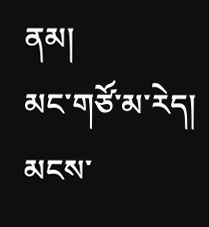ནམ།
མང་གཙོ་མ་རེད། མངས་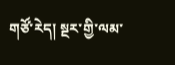གཙོ་རེད། སྔར་གྱི་ལམ་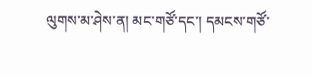ལུགས་མ་ཤེས་ན། མང་གཙོ་དང་། དམངས་གཙོ་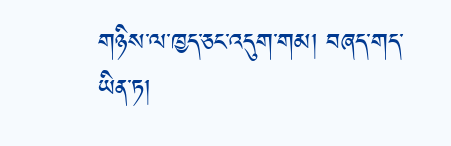གཉིས་ལ་ཁྱད་ཅང་འདུག་གམ། བཞད་གད་ཡིན་ཏ།